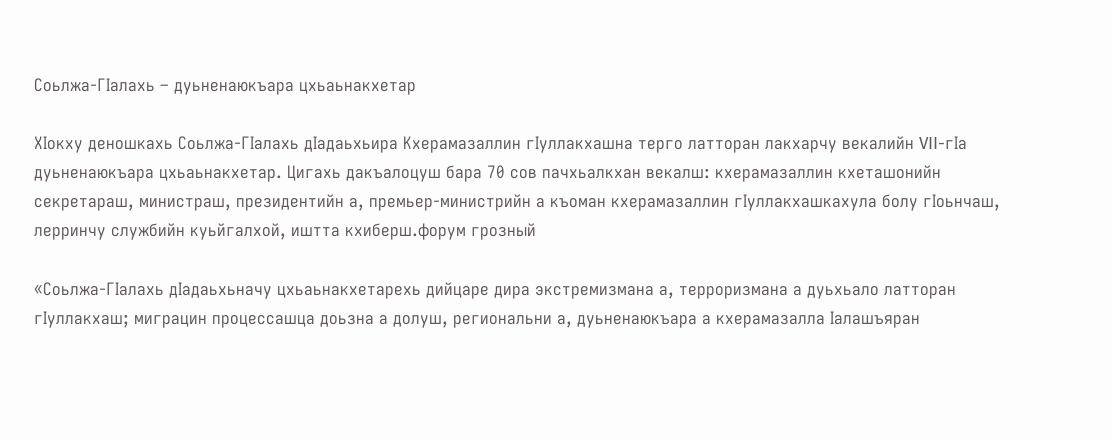Соьлжа-ГIалахь – дуьненаюкъара цхьаьнакхетар

ХIокху деношкахь Соьлжа-ГIалахь дIадаьхьира Кхерамазаллин гIуллакхашна терго латторан лакхарчу векалийн VII-гIа дуьненаюкъара цхьаьнакхетар. Цигахь дакъалоцуш бара 70 сов пачхьалкхан векалш: кхерамазаллин кхеташонийн секретараш, министраш, президентийн а, премьер-министрийн а къоман кхерамазаллин гIуллакхашкахула болу гIоьнчаш, лерринчу службийн куьйгалхой, иштта кхиберш.форум грозный

«Соьлжа-ГIалахь дIадаьхьначу цхьаьнакхетарехь дийцаре дира экстремизмана а, терроризмана а дуьхьало латторан гIуллакхаш; миграцин процессашца доьзна а долуш, региональни а, дуьненаюкъара а кхерамазалла Iалашъяран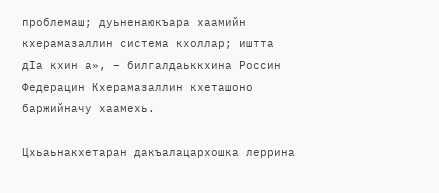проблемаш; дуьненаюкъара хаамийн кхерамазаллин система кхоллар; иштта дIа кхин а», – билгалдаьккхина Россин Федерацин Кхерамазаллин кхеташоно баржийначу хаамехь.

Цхьаьнакхетаран дакъалацархошка леррина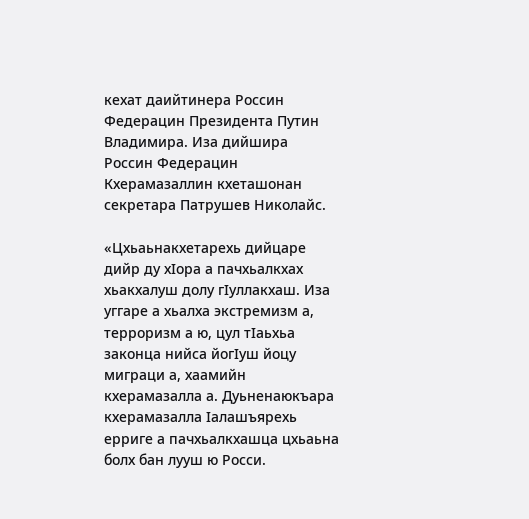кехат даийтинера Россин Федерацин Президента Путин Владимира. Иза дийшира Россин Федерацин Кхерамазаллин кхеташонан секретара Патрушев Николайс.

«Цхьаьнакхетарехь дийцаре дийр ду хIора а пачхьалкхах хьакхалуш долу гIуллакхаш. Иза уггаре а хьалха экстремизм а, терроризм а ю, цул тIаьхьа законца нийса йогIуш йоцу миграци а, хаамийн кхерамазалла а. Дуьненаюкъара кхерамазалла Iалашъярехь ерриге а пачхьалкхашца цхьаьна болх бан лууш ю Росси.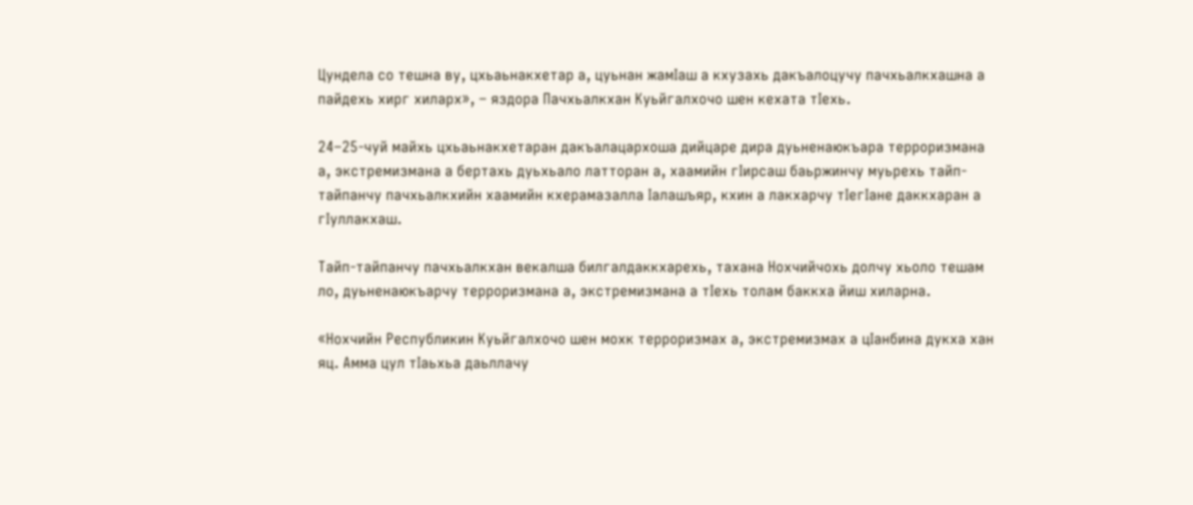Цундела со тешна ву, цхьаьнакхетар а, цуьнан жамIаш а кхузахь дакъалоцучу пачхьалкхашна а пайдехь хирг хиларх», – яздора Пачхьалкхан Куьйгалхочо шен кехата тIехь.

24–25-чуй майхь цхьаьнакхетаран дакъалацархоша дийцаре дира дуьненаюкъара терроризмана а, экстремизмана а бертахь дуьхьало латторан а, хаамийн гIирсаш баьржинчу муьрехь тайп-тайпанчу пачхьалкхийн хаамийн кхерамазалла Iалашъяр, кхин а лакхарчу тIегIане даккхаран а гIуллакхаш.

Тайп-тайпанчу пачхьалкхан векалша билгалдаккхарехь, тахана Нохчийчохь долчу хьоло тешам ло, дуьненаюкъарчу терроризмана а, экстремизмана а тIехь толам баккха йиш хиларна.

«Нохчийн Республикин Куьйгалхочо шен мохк терроризмах а, экстремизмах а цIанбина дукха хан яц. Амма цул тIаьхьа даьллачу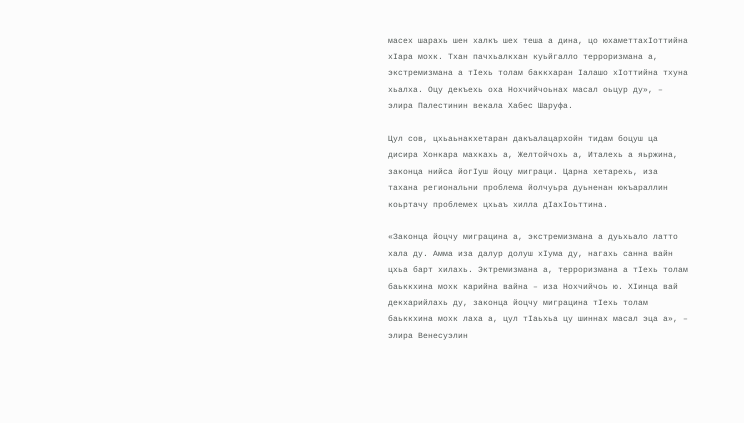масех шарахь шен халкъ шех теша а дина, цо юхаметтахIоттийна хIара мохк. Тхан пачхьалкхан куьйгалло терроризмана а, экстремизмана а тIехь толам баккхаран Iалашо хIоттийна тхуна хьалха. Оцу декъехь оха Нохчийчоьнах масал оьцур ду», – элира Палестинин векала Хабес Шаруфа.

Цул сов, цхьаьнакхетаран дакъалацархойн тидам боцуш ца дисира Хонкара махкахь а, Желтойчохь а, Италехь а яьржина, законца нийса йогIуш йоцу миграци. Царна хетарехь, иза тахана региональни проблема йолчуьра дуьненан юкъараллин коьртачу проблемех цхьаъ хилла дIахIоьттина.

«Законца йоцчу миграцина а, экстремизмана а дуьхьало латто хала ду. Амма иза далур долуш хIума ду, нагахь санна вайн цхьа барт хилахь. Эктремизмана а, терроризмана а тIехь толам баьккхина мохк карийна вайна – иза Нохчийчоь ю. ХIинца вай декхарийлахь ду, законца йоцчу миграцина тIехь толам баьккхина мохк лаха а, цул тIаьхьа цу шиннах масал эца а», – элира Венесуэлин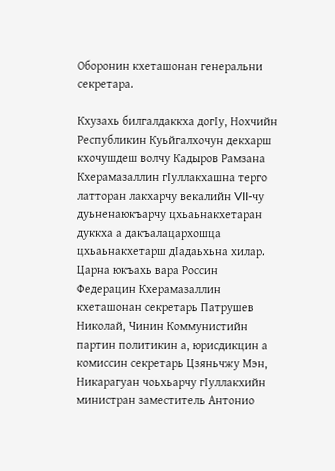Оборонин кхеташонан генеральни секретара.

Кхузахь билгалдаккха догIу, Нохчийн Республикин Куьйгалхочун декхарш кхочушдеш волчу Кадыров Рамзана Кхерамазаллин гIуллакхашна терго латторан лакхарчу векалийн VII-чу дуьненаюкъарчу цхьаьнакхетаран дуккха а дакъалацархошца цхьаьнакхетарш дIадаьхьна хилар. Царна юкъахь вара Россин Федерацин Кхерамазаллин кхеташонан секретарь Патрушев Николай, Чинин Коммунистийн партин политикин а, юрисдикцин а комиссин секретарь Цзяньчжу Мэн, Никарагуан чоьхьарчу гIуллакхийн министран заместитель Антонио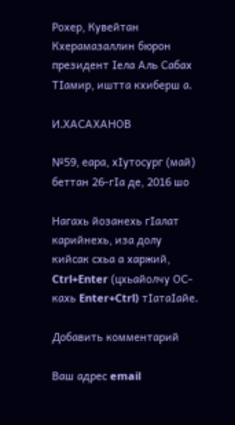Рохер, Кувейтан Кхерамазаллин бюрон президент Iела Аль Сабах ТIамир, иштта кхиберш а.

И.ХАСАХАНОВ

№59, еара, хIутосург (май) беттан 26-гIа де, 2016 шо

Нагахь йозанехь гIалат карийнехь, иза долу кийсак схьа а харжий, Ctrl+Enter (цхьайолчу ОС-кахь Enter+Ctrl) тIатаIайе.

Добавить комментарий

Ваш адрес email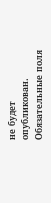не будет опубликован. Обязательные поля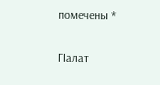помечены *

ГIалат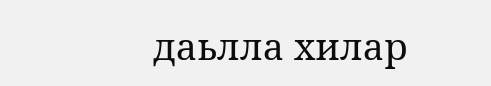даьлла хилар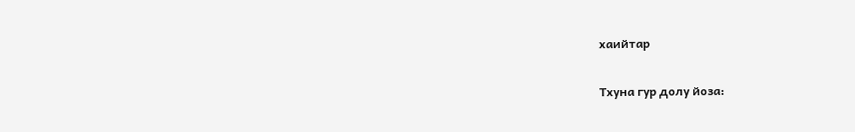хаийтар

Тхуна гур долу йоза: